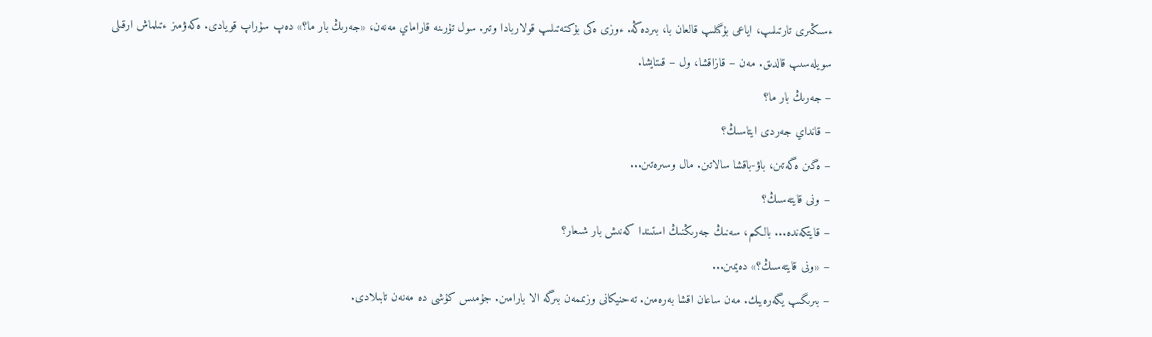ءسىڭىرى تارتىلىپ، اياعى بۇگىلىپ قالعان با، بىردەڭە. ءوزى ەكى بۇكتەتىلىپ قولاربادا وتىر. سول تۇرىنە قاراماي مەنەن، «جەرىڭ بار ما؟» دەپ سۇراپ قويادى. ەكەۋمىز ءتىلماش ارقىلى سويلەسىپ قالدىق. مەن – قازاقشا، ول – قىتايشا.
– جەرىڭ بار ما؟
– قانداي جەردى ايتاسىڭ؟
– ەگىن ەگەتىن، باۋ-باقشا سالاتىن. مال وسىرەتىن...
– ونى قايتەسىڭ؟
– قايتكەندە... بالكىم، سەنىڭ جەرىڭنىڭ استىندا كەنىش بار شىعار؟
– «ونى قايتەسىڭ؟» دەيمىن...
– بىرىگىپ يگەرەيىك. مەن ساعان اقشا بەرەمىن. تەحنيكانى وزىممەن بىرگە الا بارامىن. جۇمىس كۇشى دە مەنەن تابىلادى.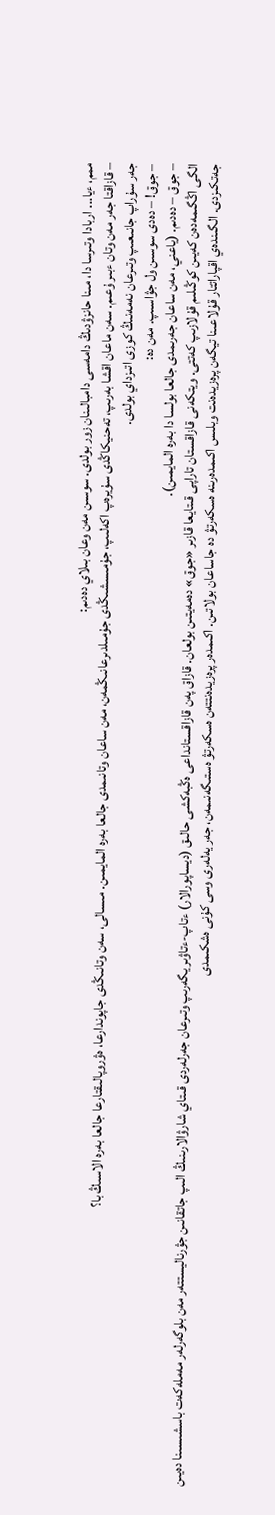ممم، ءيا... اربادا وتىرسا دا، مىنا حانزۋدىڭ دامەسى دامبالىنان زور بولدى. سوسىن مەن وعان بىلاي دەدىم:
– قازاقتا جەر مەن وتان ءبىر ۇعىم. سەن ماعان اقشا بەرىپ، تەحنيكاڭدى سۇيرەپ اكەلىپ، جۇمىسشىڭدى جۇمىلدىرعانىڭمەن، مەن ساعان وتانىمدى جالعا بەرە المايمىن. مىسالى، سەن وتانىڭدى جاپوندارعا، ەۋروپالىقتارعا جالعا بەرە الاسىڭ با؟
جەر سۇراپ جانىعىپ وتىرعان نەمەنىڭ كوزى اتىزداي بولدى.
– جوق! – دەدى سوسىن ول جۋاسىپ. مەن دە:
– جوق – دەدىم. (ياعني، مەن ساعان جەرىمدى جالعا بولسا دا بەرە المايمىن).
الگى اڭگىمەدەن كەيىن كوڭىلىم قۇلازىپ كەتتى. ويتكەنى قازاقستان تاراپى قىتايعا قازىر «جوق» دەمەيتىن بولعان. قازاق پەن قازاقستانداعى ەڭبەكشى حالىق (ديساپورالار) ءتاپ-ءتاۋىر يگەرىپ وتىرعان جەرلەردى قىتاي شارۋالارىنىڭ الىپ جاتقانىن جۋرناليستتەر مەن بلوگەرلەر مەملەكەت باسشىسىنا دەيىن جەتكىزدى. الگىندەي اقپاراتتار قۇلاعىنا تيگەن پرەزيدەنت وبلىس اكىمدەرىنە ەسكەرتۋ دە جاساعان بولاتىن. اكىمدەر پرەزيدەنتتەن ەسكەرتۋ ەستىگەنىمەن، جەر يەلەرى وسى كۇنى ەشكىمدى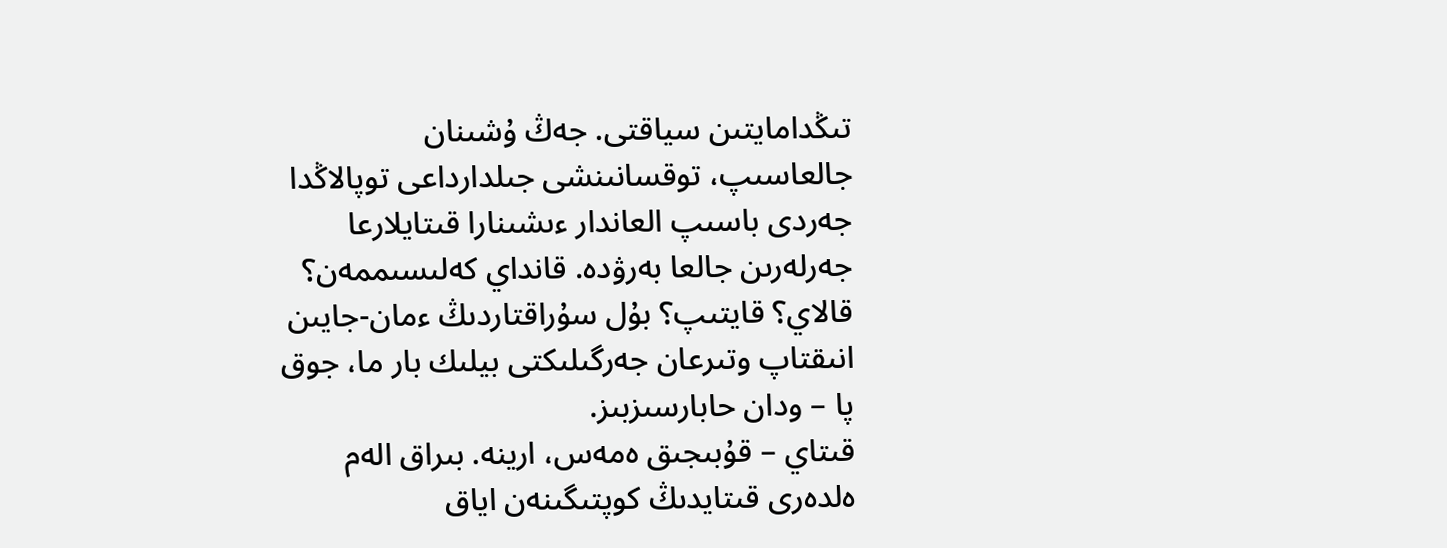تىڭدامايتىن سياقتى. جەڭ ۇشىنان جالعاسىپ، توقسانىنشى جىلدارداعى توپالاڭدا جەردى باسىپ العاندار ءىشىنارا قىتايلارعا جەرلەرىن جالعا بەرۋدە. قانداي كەلىسىممەن؟ قالاي؟ قايتىپ؟ بۇل سۇراقتاردىڭ ءمان-جايىن انىقتاپ وتىرعان جەرگىلىكتى بيلىك بار ما، جوق پا – ودان حابارسىزبىز.
قىتاي – قۇبىجىق ەمەس، ارينە. بىراق الەم ەلدەرى قىتايدىڭ كوپتىگىنەن اياق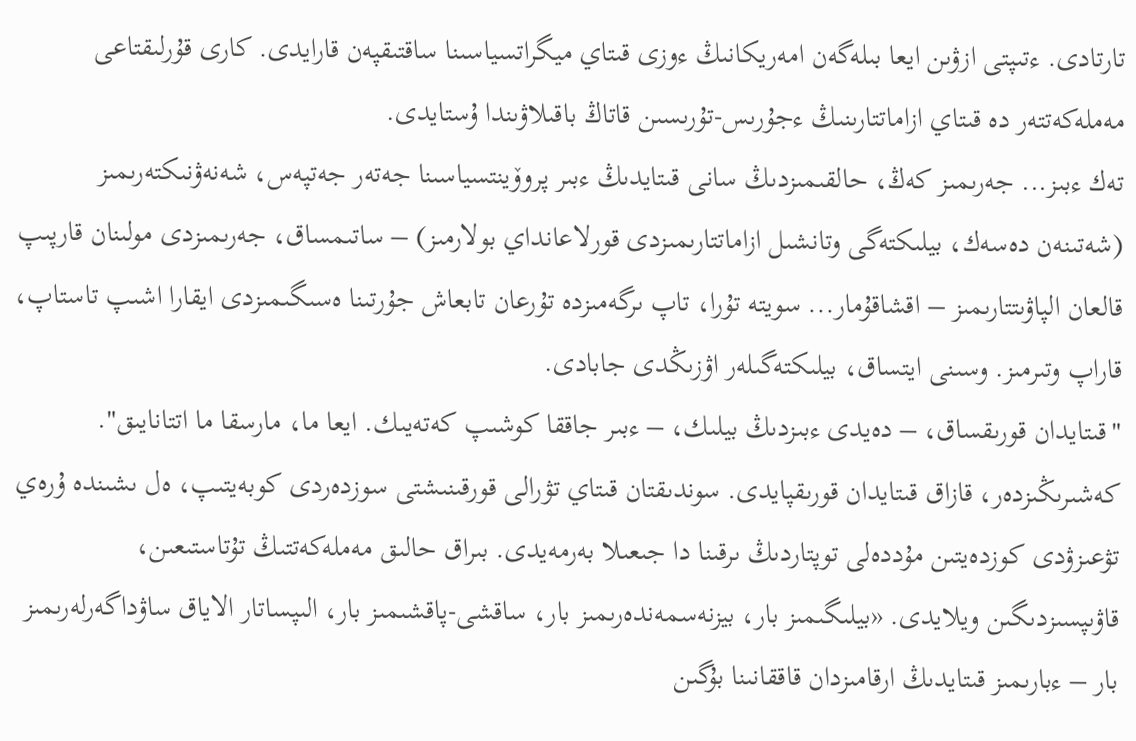تارتادى. ءتىپتى ازۋىن ايعا بىلەگەن امەريكانىڭ ءوزى قىتاي ميگراتسياسىنا ساقتىقپەن قارايدى. كارى قۇرلىقتاعى مەملەكەتتەر دە قىتاي ازاماتتارىنىڭ ءجۇرىس-تۇرىسىن قاتاڭ باقىلاۋىندا ۇستايدى.
تەك ءبىز... جەرىمىز كەڭ، حالقىمىزدىڭ سانى قىتايدىڭ ءبىر پروۆينتسياسىنا جەتەر جەتپەس، شەنەۋنىكتەرىمىز (شەتىنەن دەسەك، بيلىكتەگى وتانشىل ازاماتتارىمىزدى قورلاعانداي بولارمىز) – ساتىمساق، جەرىمىزدى مولىنان قارپىپ قالعان الپاۋىتتارىمىز – اقشاقۇمار... سويتە تۇرا، تاپ ىرگەمىزدە تۇرعان تابعاش جۇرتىنا ەسىگىمىزدى ايقارا اشىپ تاستاپ، قاراپ وتىرمىز. وسىنى ايتساق، بيلىكتەگىلەر اۋزىڭدى جابادى.
"قىتايدان قورىقساق، – دەيدى ءبىزدىڭ بيلىك، – ءبىر جاققا كوشىپ كەتەيىك. ايعا ما، مارسقا ما اتتانايىق".
كەشىرىڭىزدەر، قازاق قىتايدان قورىقپايدى. سوندىقتان قىتاي تۋرالى قورقىنىشتى سوزدەردى كوبەيتىپ، ەل ىشىندە ۇرەي تۋعىزۋدى كوزدەيتىن مۇددەلى توپتاردىڭ ىرقىنا دا جىعىلا بەرمەيدى. بىراق حالىق مەملەكەتتىڭ تۇتاستىعىن، قاۋىپسىزدىگىن ويلايدى. «بيلىگىمىز بار، بيزنەسمەندەرىمىز بار، ساقشى-پاقشىمىز بار، الىپساتار الاياق ساۋداگەرلەرىمىز بار – ءبارىمىز قىتايدىڭ ارقامىزدان قاققانىنا بۇگىن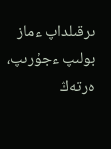ىرقىلداپ ءماز بولىپ ءجۇرىپ، ەرتەڭ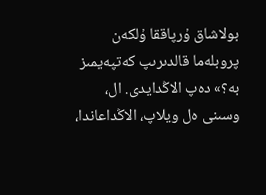بولاشاق ۇرپاققا ۇلكەن پروبلەما قالدىرىپ كەتپەيمىز بە؟» دەپ الاڭدايدى. ال، وسىنى ەل ويلاپ، الاڭداعاندا،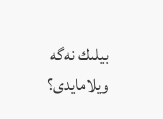بيلىك نەگە ويلامايدى؟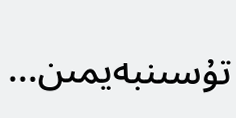تۇسىنبەيمىن...